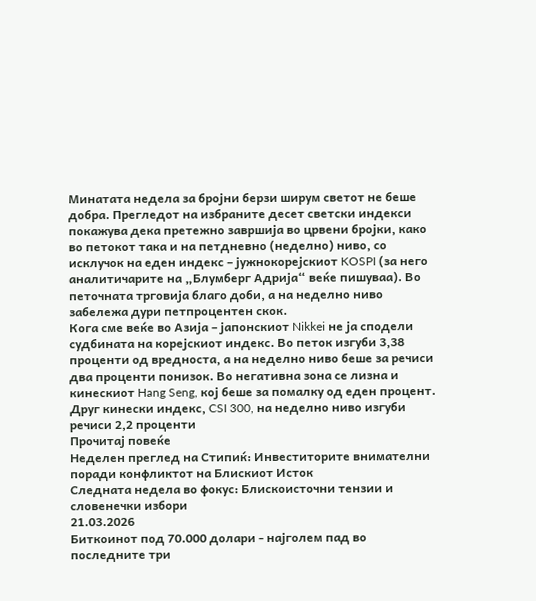Минатата недела за бројни берзи ширум светот не беше добра. Прегледот на избраните десет светски индекси покажува дека претежно завршија во црвени бројки, како во петокот така и на петдневно (неделно) ниво, со исклучок на еден индекс – јужнокорејскиот KOSPI (за него аналитичарите на „Блумберг Адрија“ веќе пишуваа). Во петочната трговија благо доби, а на неделно ниво забележа дури петпроцентен скок.
Кога сме веќе во Азија – јапонскиот Nikkei не ја сподели судбината на корејскиот индекс. Во петок изгуби 3,38 проценти од вредноста, а на неделно ниво беше за речиси два проценти понизок. Во негативна зона се лизна и кинескиот Hang Seng, кој беше за помалку од еден процент. Друг кинески индекс, CSI 300, на неделно ниво изгуби речиси 2,2 проценти
Прочитај повеќе
Неделен преглед на Стипиќ: Инвеститорите внимателни поради конфликтот на Блискиот Исток
Следната недела во фокус: Блискоисточни тензии и словенечки избори
21.03.2026
Биткоинот под 70.000 долари - најголем пад во последните три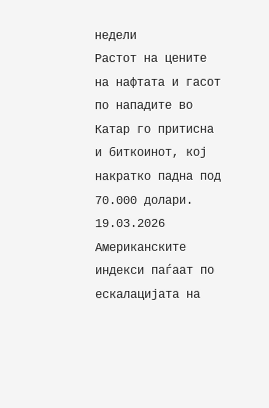недели
Растот на цените на нафтата и гасот по нападите во Катар го притисна и биткоинот, кој накратко падна под 70.000 долари.
19.03.2026
Американските индекси паѓаат по ескалацијата на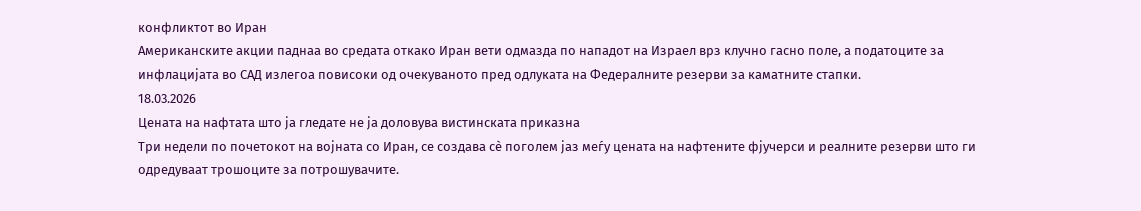конфликтот во Иран
Американските акции паднаа во средата откако Иран вети одмазда по нападот на Израел врз клучно гасно поле, а податоците за инфлацијата во САД излегоа повисоки од очекуваното пред одлуката на Федералните резерви за каматните стапки.
18.03.2026
Цената на нафтата што ја гледате не ја доловува вистинската приказна
Три недели по почетокот на војната со Иран, се создава сè поголем јаз меѓу цената на нафтените фјучерси и реалните резерви што ги одредуваат трошоците за потрошувачите.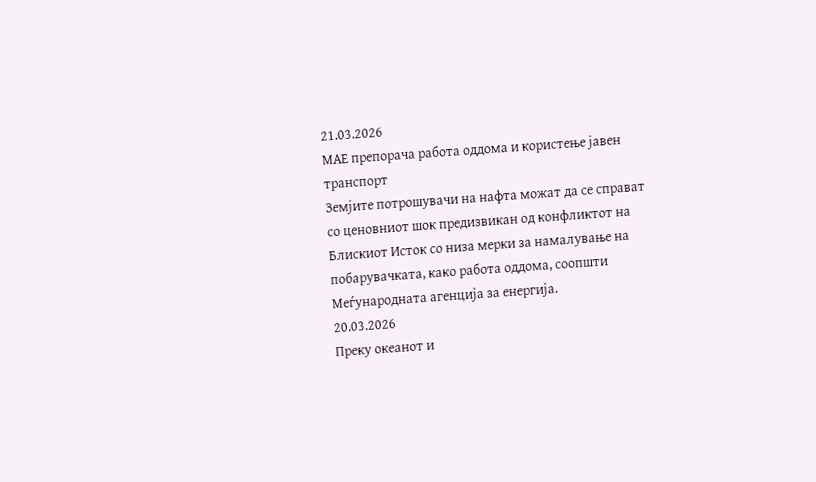21.03.2026
МАЕ препорача работа оддома и користење јавен транспорт
Земјите потрошувачи на нафта можат да се справат со ценовниот шок предизвикан од конфликтот на Блискиот Исток со низа мерки за намалување на побарувачката, како работа оддома, соопшти Меѓународната агенција за енергија.
20.03.2026
Преку океанот и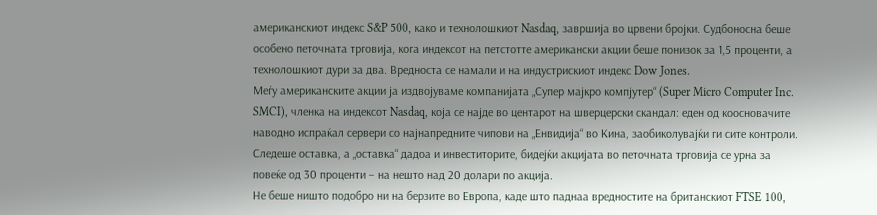американскиот индекс S&P 500, како и технолошкиот Nasdaq, завршија во црвени бројки. Судбоносна беше особено петочната трговија, кога индексот на петстотте американски акции беше понизок за 1,5 проценти, а технолошкиот дури за два. Вредноста се намали и на индустрискиот индекс Dow Jones.
Меѓу американските акции ја издвојуваме компанијата „Супер мајкро компјутер“ (Super Micro Computer Inc. SMCI), членка на индексот Nasdaq, која се најде во центарот на шверцерски скандал: еден од коосновачите наводно испраќал сервери со најнапредните чипови на „Енвидија“ во Кина, заобиколувајќи ги сите контроли. Следеше оставка, а „оставка“ дадоа и инвеститорите, бидејќи акцијата во петочната трговија се урна за повеќе од 30 проценти – на нешто над 20 долари по акција.
Не беше ништо подобро ни на берзите во Европа, каде што паднаа вредностите на британскиот FTSE 100,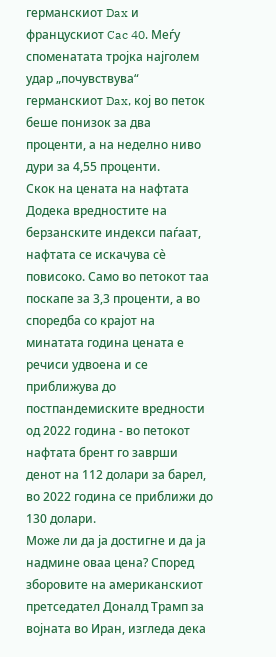германскиот Dax и францускиот Cac 40. Меѓу споменатата тројка најголем удар „почувствува“ германскиот Dax, кој во петок беше понизок за два проценти, а на неделно ниво дури за 4,55 проценти.
Скок на цената на нафтата
Додека вредностите на берзанските индекси паѓаат, нафтата се искачува сè повисоко. Само во петокот таа поскапе за 3,3 проценти, а во споредба со крајот на минатата година цената е речиси удвоена и се приближува до постпандемиските вредности од 2022 година - во петокот нафтата брент го заврши денот на 112 долари за барел, во 2022 година се приближи до 130 долари.
Може ли да ја достигне и да ја надмине оваа цена? Според зборовите на американскиот претседател Доналд Трамп за војната во Иран, изгледа дека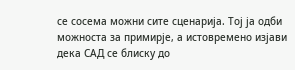се сосема можни сите сценарија. Тој ја одби можноста за примирје, а истовремено изјави дека САД се блиску до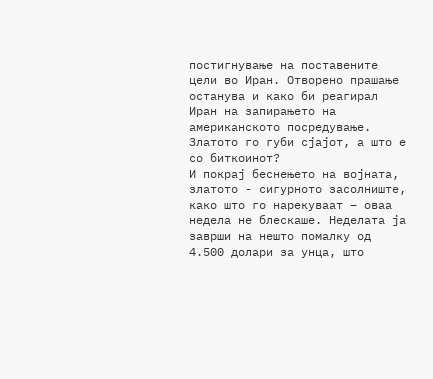постигнување на поставените цели во Иран. Отворено прашање останува и како би реагирал Иран на запирањето на американското посредување.
Златото го губи сјајот, а што е со биткоинот?
И покрај беснењето на војната, златото - сигурното засолниште, како што го нарекуваат – оваа недела не блескаше. Неделата ја заврши на нешто помалку од 4.500 долари за унца, што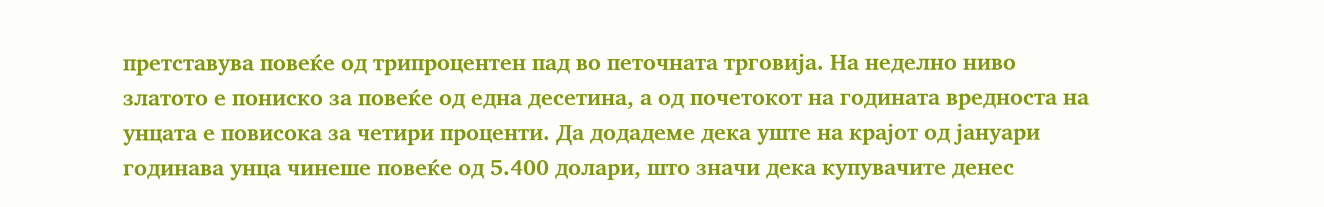претставува повеќе од трипроцентен пад во петочната трговија. На неделно ниво златото е пониско за повеќе од една десетина, а од почетокот на годината вредноста на унцата е повисока за четири проценти. Да додадеме дека уште на крајот од јануари годинава унца чинеше повеќе од 5.400 долари, што значи дека купувачите денес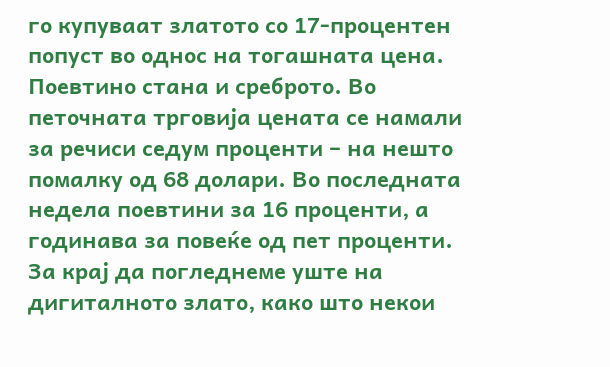го купуваат златото со 17-процентен попуст во однос на тогашната цена.
Поевтино стана и среброто. Во петочната трговија цената се намали за речиси седум проценти – на нешто помалку од 68 долари. Во последната недела поевтини за 16 проценти, а годинава за повеќе од пет проценти.
За крај да погледнеме уште на дигиталното злато, како што некои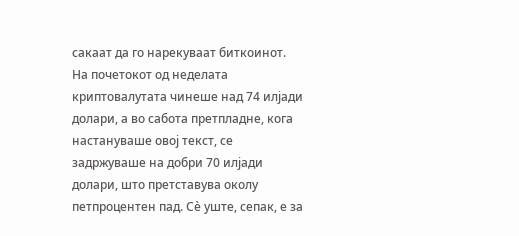сакаат да го нарекуваат биткоинот. На почетокот од неделата криптовалутата чинеше над 74 илјади долари, а во сабота претпладне, кога настануваше овој текст, се задржуваше на добри 70 илјади долари, што претставува околу петпроцентен пад. Сè уште, сепак, е за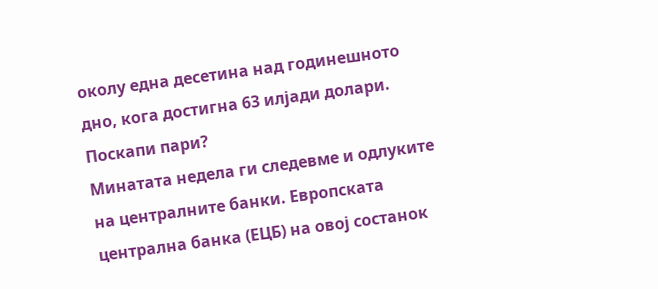околу една десетина над годинешното дно, кога достигна 63 илјади долари.
Поскапи пари?
Минатата недела ги следевме и одлуките на централните банки. Европската централна банка (ЕЦБ) на овој состанок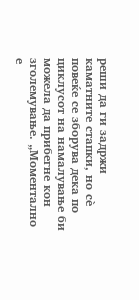реши да ги задржи каматните стапки, но сè повеќе се зборува дека по циклусот на намалување би можела да прибегне кон зголемување. „Моментално е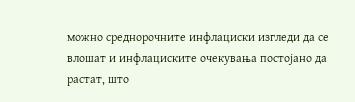можно среднорочните инфлациски изгледи да се влошат и инфлациските очекувања постојано да растат, што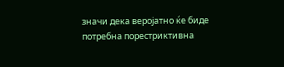значи дека веројатно ќе биде потребна порестриктивна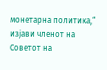монетарна политика,“ изјави членот на Советот на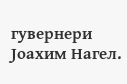гувернери Јоахим Нагел.